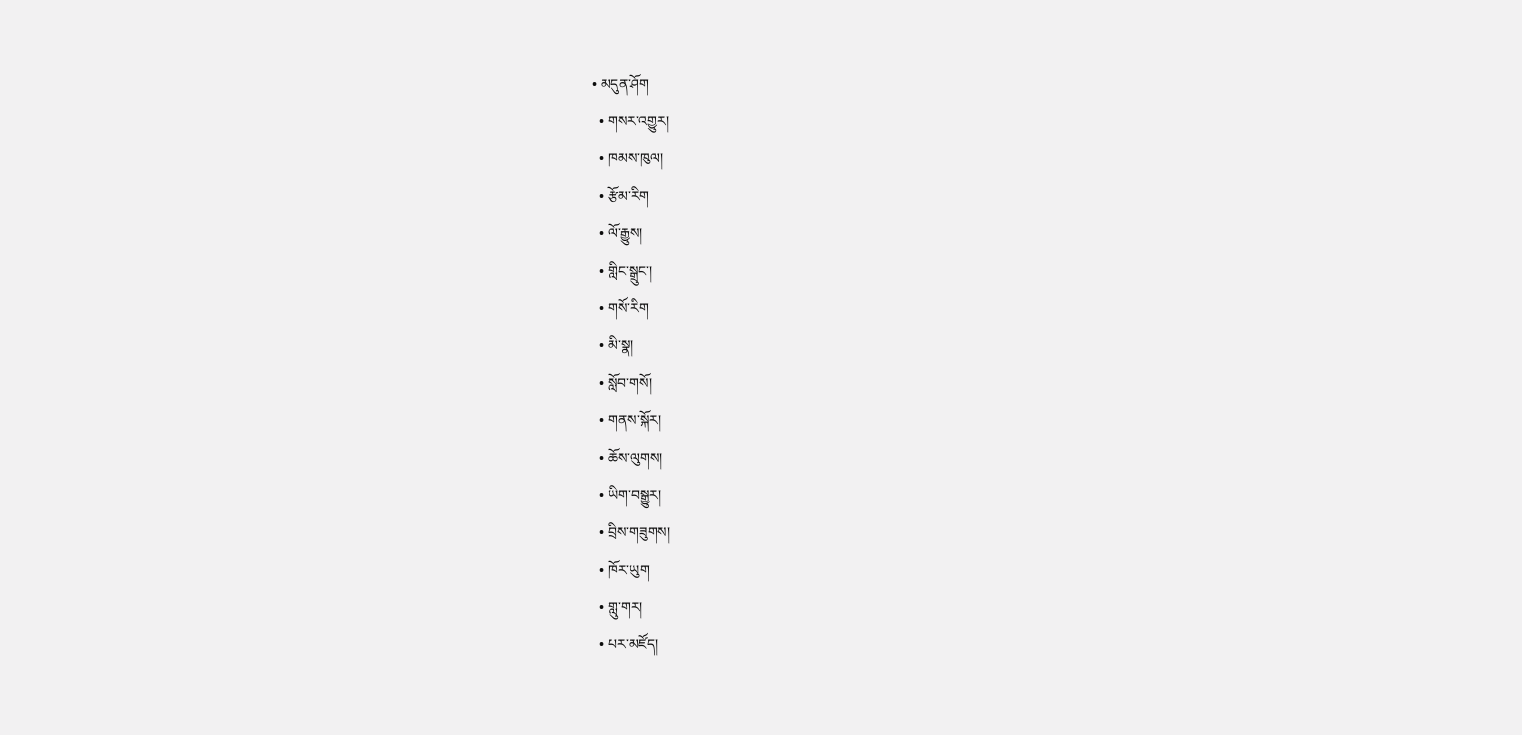• མདུན་ཤོག
  • གསར་འགྱུར།
  • ཁམས་ཁུལ།
  • རྩོམ་རིག
  • ལོ་རྒྱུས།
  • གླིང་སྒྲུང་།
  • གསོ་རིག
  • མི་སྣ།
  • སློབ་གསོ།
  • གནས་སྐོར།
  • ཆོས་ལུགས།
  • ཡིག་བསྒྱུར།
  • བྲིས་གཟུགས།
  • ཁོར་ཡུག
  • གླུ་གར།
  • པར་མཛོད།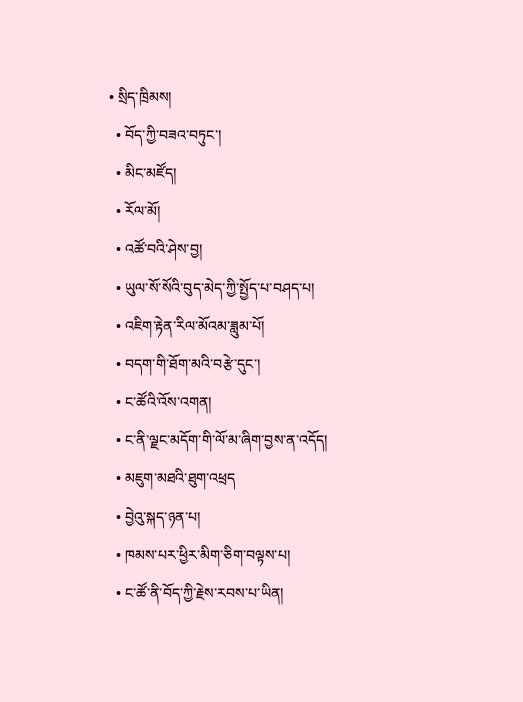• སྲིད་ཁྲིམས།
  • བོད་ཀྱི་བཟའ་བཏུང་།
  • མིང་མཛོད།
  • རོལ་མོ།
  • འཚོ་བའི་ཤེས་བྱ།
  • ཡུལ་སོ་སོའི་བུད་མེད་ཀྱི་སྤྱོད་པ་བཤད་པ།
  • འཇིག་རྟེན་རིལ་མོའམ་ཟླུམ་པོ།
  • བདག་གི་ཐོག་མའི་བརྩེ་དུང་།
  • ང་ཚོའི་འོས་འགན།
  • ང་ནི་ལྗང་མདོག་གི་ལོ་མ་ཞིག་བྱས་ན་འདོད།
  • མཇུག་མཐའི་ཐུག་འཕྲད
  • བྱེའུ་སྐད་ཉན་པ།
  • ཁམས་པར་ཕྱིར་མིག་ཅིག་བལྟས་པ།
  • ང་ཚོ་ནི་བོད་ཀྱི་རྗེས་རབས་པ་ཡིན།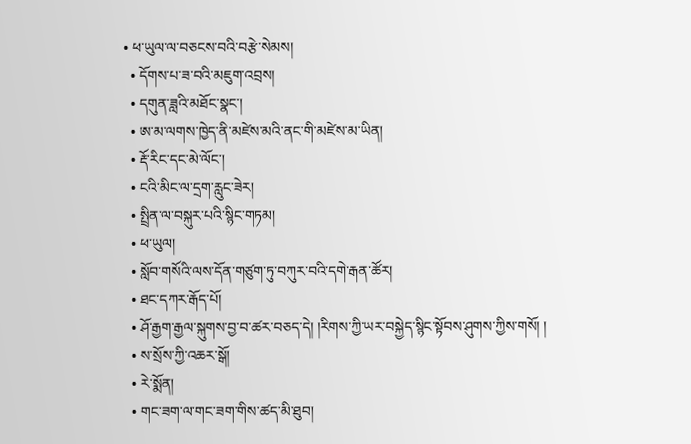• ཕ་ཡུལ་ལ་བཅངས་བའི་བརྩེ་སེམས།
  • དོགས་པ་ཟ་བའི་མཇུག་འབྲས།
  • དགུན་ཟླའི་མཐོང་སྣང་།
  • ཨ་མ་ལགས་ཁྱེད་ནི་མཛེས་མའི་ནང་གི་མཛེས་མ་ཡིན།
  • རྡོ་རིང་དང་མེ་ལོང་།
  • ངའི་མིང་ལ་དྲག་རླུང་ཟེར།
  • སྤྲིན་ལ་བསྐུར་པའི་སྙིང་གཏམ།
  • ཕ་ཡུལ།
  • སློབ་གསོའི་ལས་དོན་གཙུག་ཏུ་བཀུར་བའི་དགེ་རྒན་ཚོར།
  • ཐང་དཀར་རྒོད་པོ།
  • ཤོ་རྒྱག་རྒྱལ་སྐུགས་བྱ་བ་ཚར་བཅད་དེ། །རིགས་ཀྱི་ཡར་བསྐྱེད་སྙིང་སྟོབས་ཤུགས་ཀྱིས་གསོ། །
  • ས་སྲོས་ཀྱི་འཆར་སྒོ།
  • རེ་སྨོན།
  • གང་ཟག་ལ་གང་ཟག་གིས་ཚད་མི་ཐུབ།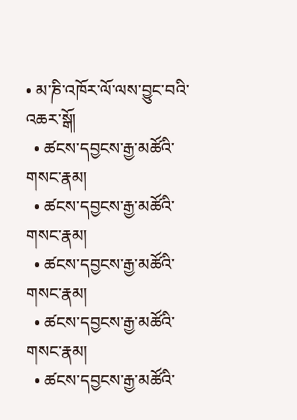• མ་ཎི་འཁོར་ལོ་ལས་བྱུང་བའི་འཆར་སྒོ།
  • ཚངས་དབྱངས་རྒྱ་མཚོའི་གསང་རྣམ།
  • ཚངས་དབྱངས་རྒྱ་མཚོའི་གསང་རྣམ།
  • ཚངས་དབྱངས་རྒྱ་མཚོའི་གསང་རྣམ།
  • ཚངས་དབྱངས་རྒྱ་མཚོའི་གསང་རྣམ།
  • ཚངས་དབྱངས་རྒྱ་མཚོའི་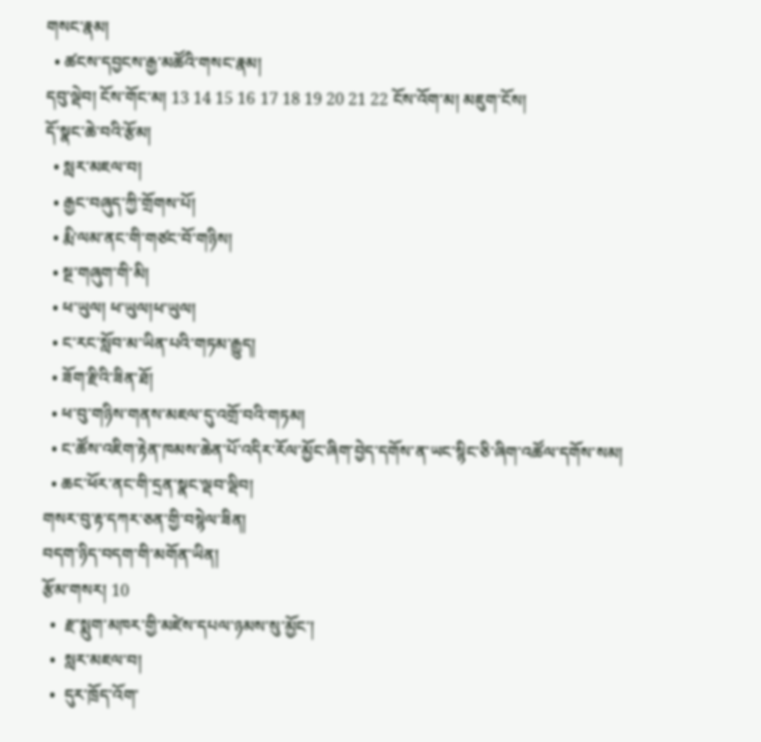གསང་རྣམ།
  • ཚངས་དབྱངས་རྒྱ་མཚོའི་གསང་རྣམ།
དབུ་ལྡེབ། ངོས་གོང་མ། 13 14 15 16 17 18 19 20 21 22 ངོས་འོག་མ། མཇུག་ངོས།
དོ་སྣང་ཆེ་བའི་རྩོམ།
  • སླར་མཇལ་བ།
  • རྒྱང་བཞུད་ཀྱི་གྲོགས་པོ།
  • རྨི་ལམ་ནང་གི་གཙང་བོ་གཉིས།
  • སྔ་གཞུག་གི་མི།
  • ཕ་ཡུལ། ཕ་ཡུལ།ཕ་ཡུལ།
  • ང་རང་སློབ་མ་ཡིན་པའི་གཏམ་རྒྱུད།
  • ཟོག་རྫིའི་ཟིན་ཐོ།
  • ཕ་བུ་གཉིས་གནས་མཇལ་དུ་འགྲོ་བའི་གཏམ།
  • ང་ཚོས་འཇིག་རྟེན་ཁམས་ཆེན་པོ་འདིར་རོལ་མྱོང་ཞིག་བྱེད་དགོས་ན་ཡང་སྙིང་ཅི་ཞིག་འཚོལ་དགོས་སམ།
  • ཆང་ཕོར་ནང་གི་དྲན་སྣང་ལྡབ་ལྡིབ།
གསར་བུ་རྟ་དཀར་ཅན་གྱི་བསྙེལ་ཟིན།
བདག་ཉིད་བདག་གི་མགོན་ཡིན།
རྩོམ་གསར། 10
  •  རྫ་སྨུག་མཁར་གྱི་མཛེས་དཔལ་ཉམས་སུ་མྱོང་།
  •  སླར་མཇལ་བ།
  •  དུར་ཁྲོད་འོག་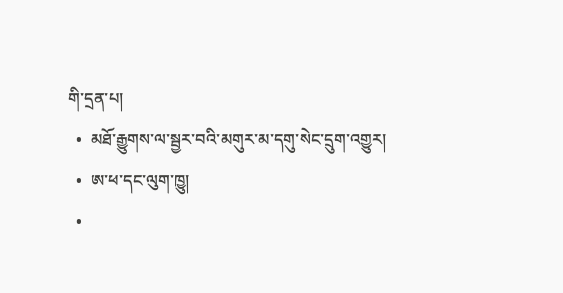གི་དྲན་པ།
  •  མཐོ་རྒྱུགས་ལ་སྦྱར་བའི་མགུར་མ་དགུ་སེང་དྲུག་འགྱུར།
  •  ཨ་ཕ་དང་ལུག་ཁྱུ།
  •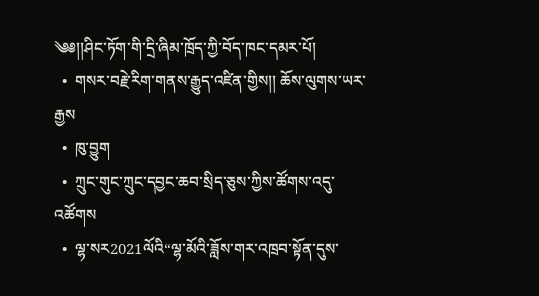༄༅།།ཤིང་ཏོག་གི་དྲི་ཞིམ་ཁྲོད་ཀྱི་བོད་ཁང་དམར་པོ།
  •  གསར་བརྗེ་རིག་གནས་རྒྱུད་འཛིན་གྱིས།། ཆོས་ལུགས་ཡར་རྒྱས
  •  ཁུ་བྱུག
  •  ཀྲུང་གུང་ཀྲུང་དབྱང་ཆབ་སྲིད་ཅུས་ཀྱིས་ཚོགས་འདུ་འཚོགས
  •  ལྷ་སར2021ལོའི“ལྷ་མོའི་ཟློས་གར་འཁྲབ་སྟོན་དུས་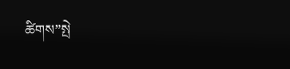ཚིགས”སྤེ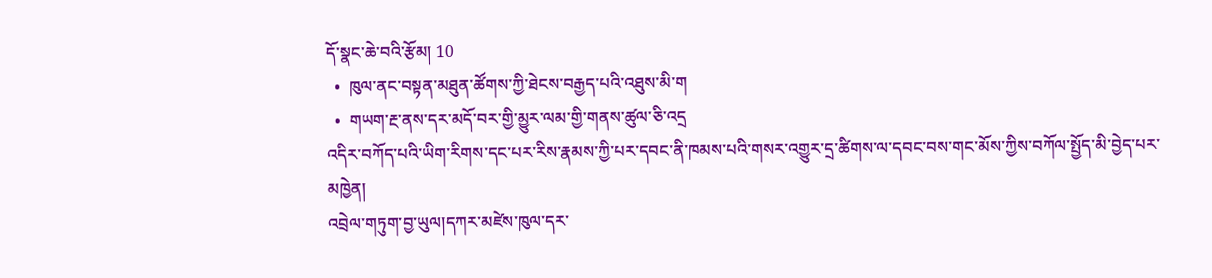དོ་སྣང་ཆེ་བའི་རྩོམ། 10
  •  ཁུལ་ནང་བསྟན་མཐུན་ཚོགས་ཀྱི་ཐེངས་བརྒྱད་པའི་འཐུས་མི་ག
  •  གཡག་རྔ་ནས་དར་མདོ་བར་གྱི་མྱུར་ལམ་གྱི་གནས་ཚུལ་ཅི་འདྲ
འདིར་བཀོད་པའི་ཡིག་རིགས་དང་པར་རིས་རྣམས་ཀྱི་པར་དབང་ནི་ཁམས་པའི་གསར་འགྱུར་དྲ་ཚིགས་ལ་དབང་བས་གང་མོས་ཀྱིས་བཀོལ་སྤྱོད་མི་བྱེད་པར་མཁྱེན།
འབྲེལ་གཏུག་བྱ་ཡུལ།དཀར་མཛེས་ཁུལ་དར་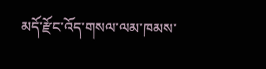མདོ་རྫོང་འོད་གསལ་ལམ་ཁམས་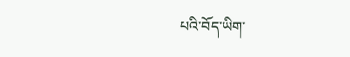པའི་བོད་ཡིག་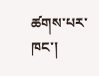ཚགས་པར་ཁང་།